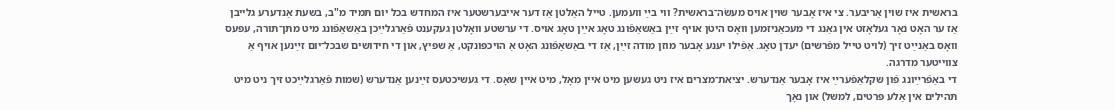בראשית איז שוין אַריבער. צי איז אָבער שוין אויס מעשׂה־בראשית? ווי בײַ וועמען. טייל האַלטן אַז דער אייבערשטער איז המחדש בכל יום תּמיד מ"ב, בשעת אַנדערע גלייבן אַז ער האָט נאָר געלאָזט אין גאַנג די מעכאַניזמען וואָס היטן אויף זײַן באַשאַפֿונג טאָג אײַן טאָג אויס. די ערשטע וואָלטן געקענט פֿאַרגלײַכן באַשאַפֿונג מיט מתּן־תּורה, עפּעס וואָס באַנײַט זיך (לויט טייל מפֿרשים) יעדן טאָג. אַפֿילו יענע אָבער מוזן מודה זײַן, אַז די באַשאַפֿונג האָט אַ הויכפּונקט, אַ שפּיץ, און די חידושים שבכל־יום זײַנען אויף אַ צווייטער מדרגה.
די באַפֿרײַונג פֿון שקלאַפֿערײַ איז אָבער אַנדערש. יציאת־מצרים איז ניט געשען מיט איין מאָל, מיט איין שאָס. די געשיכטעס זײַנען אַנדערש (שמות פֿאַרגלײַכט זיך ניט מיט תּהילים אין אַלע פּרטים, למשל) און נאָך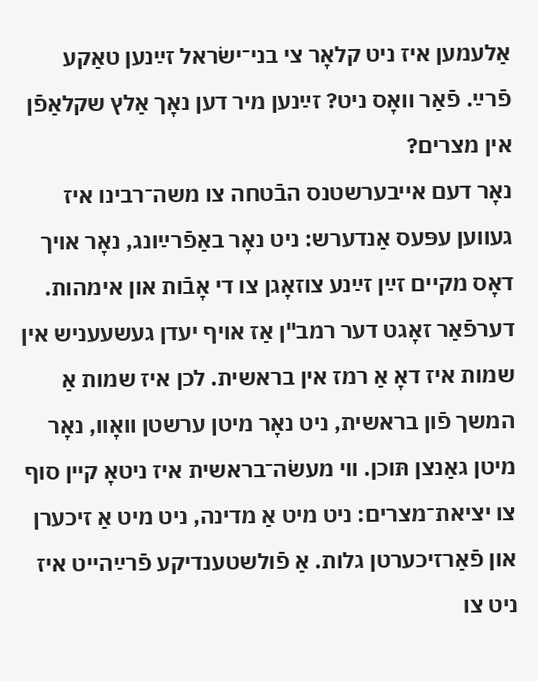אַלעמען איז ניט קלאָר צי בני־ישׂראל זײַנען טאַקע פֿרײַ. פֿאַר וואָס ניט? זײַנען מיר דען נאָך אַלץ שקלאַפֿן אין מצרים?
נאָר דעם אייבערשטנס הבֿטחה צו משה־רבינו איז געווען עפּעס אַנדערש: ניט נאָר באַפֿרײַונג, נאָר אויך דאָס מקיים זײַן זײַנע צוזאָגן צו די אָבֿות און אימהות. דערפֿאַר זאָגט דער רמב"ן אַז אויף יעדן געשעעניש אין שמות איז דאָ אַ רמז אין בראשית. לכן איז שמות אַ המשך פֿון בראשית, ניט נאָר מיטן ערשטן וואָוו, נאָר מיטן גאַנצן תּוכן. ווי מעשׂה־בראשית איז ניטאָ קיין סוף צו יציאת־מצרים: ניט מיט אַ מדינה, ניט מיט אַ זיכערן און פֿאַרזיכערטן גלות. אַ פֿולשטענדיקע פֿרײַהייט איז ניט צו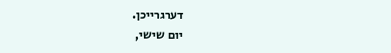דערגרייכן.
יום שישי,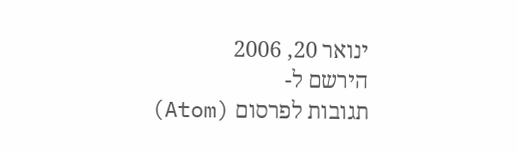ינואר 20, 2006
הירשם ל-
תגובות לפרסום (Atom)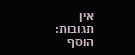אין תגובות:
הוסף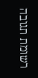רשומת תגובה